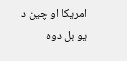امریکا او چین د یو بل دوه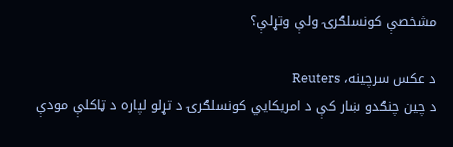مشخصې کونسلګرۍ ولې وتړلې؟

د عکس سرچینه، Reuters
د چین چنګدو ښار کې د امریکایي کونسلګرۍ د تړلو لپاره د ټاکلې مودې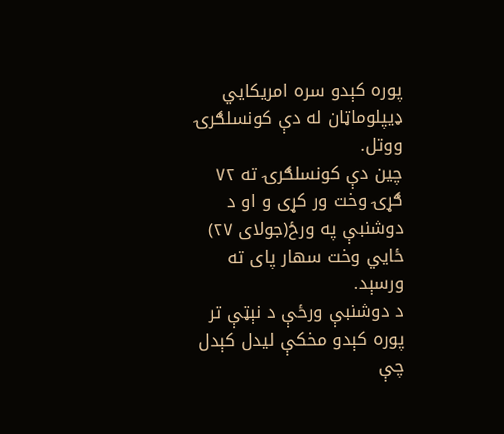پوره کېدو سره امریکایي ډيپلوماټان له دې کونسلګرۍ ووتل.
چین دې کونسلګرۍ ته ۷۲ ګړۍ وخت ور کړی و او د دوشنبې په ورځ(جولای ۲۷) ځايي وخت سهار پای ته ورسېد.
د دوشنبې ورځې د نېټې تر پوره کېدو مخکې لیدل کېدل چې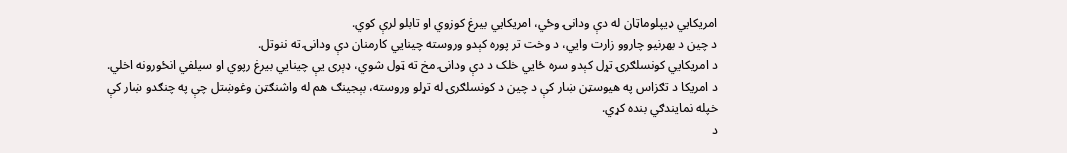امریکايي ډيپلوماټان له دې ودانۍ وځي، امریکايي بیرغ کوزوي او تابلو لرې کوي.
د چین د بهرنیو چاروو زارت وایي، د وخت تر پوره کېدو وروسته چینایي کارمنان دې ودانۍ ته ننوتل.
د امریکايي کونسلګرۍ تړل کېدو سره ځايي خلک د دې ودانۍ مخ ته ټول شوي، ډېری یې چینايي بیرغ رپوي او سیلفي انځورونه اخلي.
د امریکا د تګزاس په هیوسټن ښار کې د چین د کونسلګرۍ له تړلو وروسته، بېجینګ هم له واشنګټن وغوښتل چې په چنګدو ښار کې خپله نمایندګي بنده کړي.
د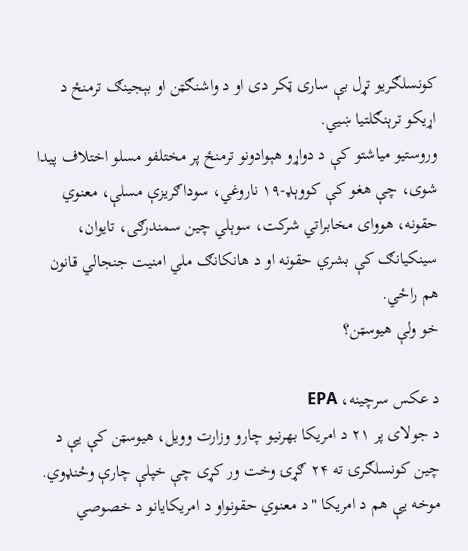کونسلګریو تړل بې ساری ټکر دی او د واشنګټن او بېجینګ ترمنځ د اړیکو ترېنګلتیا ښيي.
وروستیو میاشتو کې د دواړو هېوادونو ترمنځ پر مختلفو مسلو اختلاف پیدا شوی، چې هغو کې کووېډ-۱۹ ناروغي، سوداګریزې مسلې، معنوي حقونه، هووای مخابراتي شرکت، سوېلي چین سمندرګی، تایوان، سینکیانګ کې بشري حقونه او د هانکانګ ملي امنیت جنجالي قانون هم راځي.
خو ولې هیوسټن؟

د عکس سرچینه، EPA
د جولای پر ۲۱ د امریکا بهرنیو چارو وزارت وویل، هیوسټن کې یې د چین کونسلګرۍ ته ۲۴ ګړۍ وخت ور کړی چې خپلې چارې وځنډوي.
موخه یې هم د امریکا "د معنوي حقونواو د امریکایانو د خصوصي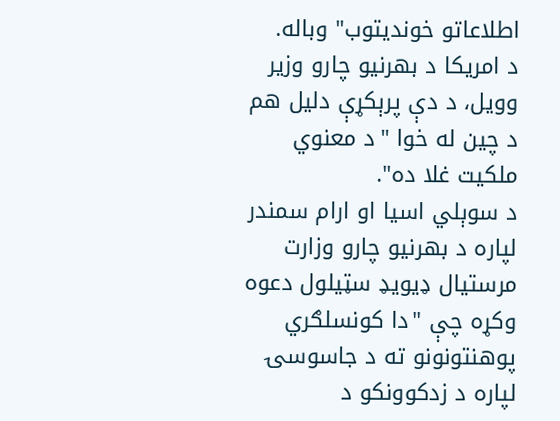اطلاعاتو خوندیتوب" وباله.
د امریکا د بهرنیو چارو وزیر وویل، د دې پرېکړې دلیل هم د چین له خوا "د معنوي ملکیت غلا ده".
د سوېلي اسیا او ارام سمندر لپاره د بهرنیو چارو وزارت مرستیال ډیویډ سټیلول دعوه وکړه چې "دا کونسلګري پوهنتونونو ته د جاسوسۍ لپاره د زدکوونکو د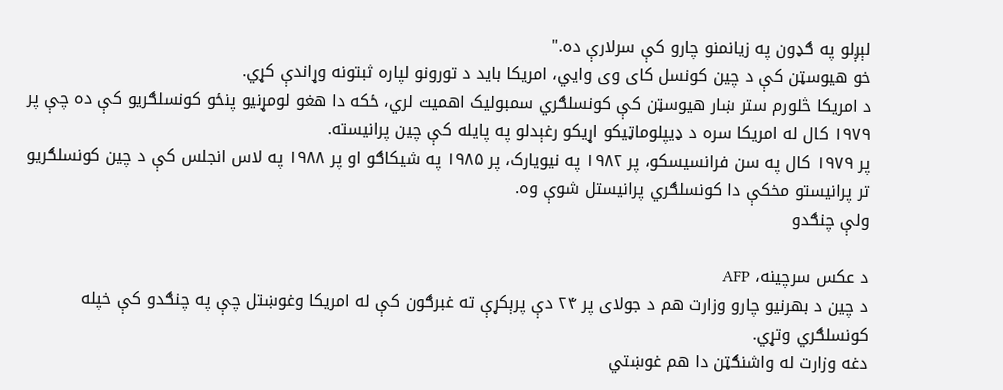لېږلو په ګډون په زیانمنو چارو کې سرلارې ده."
خو هیوسټن کې د چین کونسل کای وی وايي، امریکا باید د تورونو لپاره ثبتونه وړاندې کړي.
د امریکا څلورم ستر ښار هیوسټن کې کونسلګري سمبولیک اهمیت لري، ځکه دا هغو لومړنیو پنځو کونسلګریو کې ده چې پر ۱۹۷۹ کال له امریکا سره د ډیپلوماټیکو اړیکو رغېدلو په پایله کې چین پرانیسته.
پر ۱۹۷۹ کال په سن فرانسیسکو، پر ۱۹۸۲ په نیویارک، پر ۱۹۸۵ په شیکاګو او پر ۱۹۸۸ په لاس انجلس کې د چین کونسلګریو تر پرانیستو مخکې دا کونسلګري پرانیستل شوې وه.
ولې چنګدو

د عکس سرچینه، AFP
د چین د بهرنیو چارو وزارت هم د جولای پر ۲۴ دې پرېکړې ته غبرګون کې له امریکا وغوښتل چې په چنګدو کې خپله کونسلګري وتړي.
دغه وزارت له واشنګټن دا هم غوښتي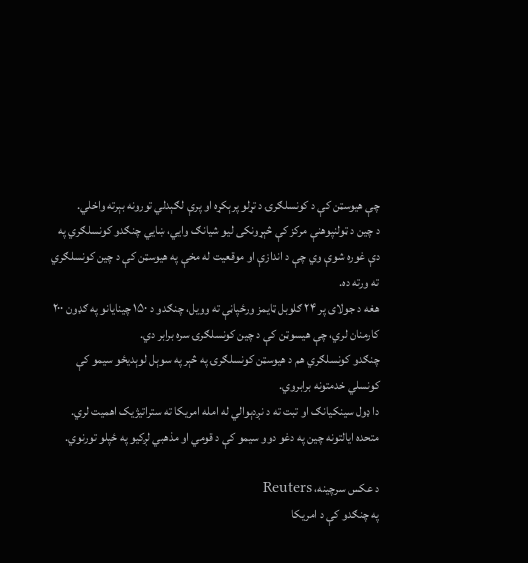چې هیوسټن کې د کونسلګرۍ د تړلو پرېکړه او پرې لګېدلي تورونه بېرته واخلي.
د چین د ټولنپوهنې مرکز کې څېړونکی لیو شیانګ وايي، ښايي چنګدو کونسلګري په دې غوره شوې وي چې د اندازې او موقعیت له مخې په هیوسټن کې د چین کونسلګري ته ورته ده.
هغه د جولای پر ۲۴ ګلوبل ټایمز ورځپاڼې ته وویل، چنګدو د ۱۵۰ چینایانو په ګډون ۲۰۰ کارمنان لري، چې هیسوټن کې د چین کونسلګرۍ سره برابر دي.
چنګدو کونسلګري هم د هیوسټن کونسلګرۍ په څېر په سوېل لوېدیځو سیمو کې کونسلي خدمتونه برابروي.
دا ډول سینکیانګ او تبت ته د نږدېوالي له امله امریکا ته ستراتیژیک اهمیت لري.
متحده ایالتونه چین په دغو دوو سیمو کې د قومي او مذهبي لږکیو په ځپلو تورنوي.

د عکس سرچینه، Reuters
په چنګدو کې د امریکا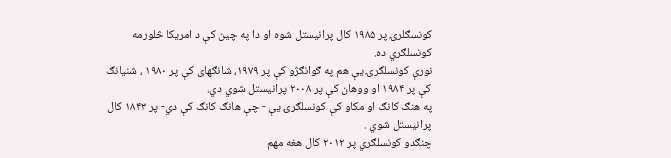کونسګلرۍ پر ۱۹۸۵ کال پرانیستل شوه او دا په چین کې د امریکا څلورمه کونسلګري ده.
نورې کونسلګرۍ یې هم په ګوانګژو کې پر ۱۹۷۹، شانګهای کې پر ۱۹۸۰ ، شنیانګ کې پر ۱۹۸۴ او ووهان کې پر ۲۰۰۸ پرانیستل شوي دي.
په هنګ کانګ او مکاو کې کونسلګرۍ یې - چې هانګ کانګ کې دي- پر ۱۸۴۳ کال پرانیستل شوي .
چنګدو کونسلګري پر ۲۰۱۲ کال هغه مهم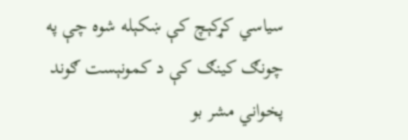سیاسي کړکېچ کې ښکېله شوه چې په چونګ کینګ کې د کمونېست ګوند پخواني مشر بو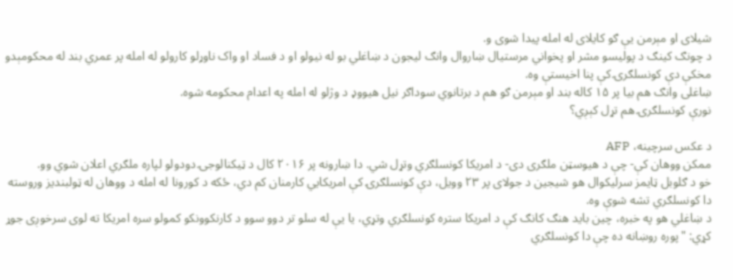شیلای او مېرمن یې ګو کایلای له امله پیدا شوی و.
د چونګ کینګ د پولیسو مشر او پخواني مرستیال ښاروال وانګ لیجون د ښاغلي بو له نیولو او د فساد او واک ناوړلو کارولو له امله پر عمري بند له محکومېدو مخکې دې کونسلګرۍ کې پنا اخیستې وه.
ښاغلی وانګ هم بیا پر ۱۵ کاله بند او مېرمن ګو هم د برتانوي سوداګر نیل هیووډ د وژلو له امله په اعدام محکومه شوه.
نورې کونسلګرۍ هم تړل کېږي؟

د عکس سرچینه، AFP
ممکن ووهان کې- چې د هیوسټن ملګری دی- د امریکا کونسلګري وتړل شي. دا ښارونه پر ۲۰۱۶ کال د ټیکنالوجۍ دودولو لپاره ملګري اعلان شوي وو.
خو د ګلوبل ټایمز سرلیکوال هو شیجین د جولای پر ۲۳ وویل، دې کونسلګرۍ کې امریکايي کارمنان کم دي، ځکه د کورونا له امله د ووهان له ټولبندیز وروسته دا کونسلګري تشه شوې وه.
د ښاغلي هو په خبره، چین باید هنګ کانګ کې د امریکا ستره کونسلګري وتړي، یا یې له سلو تر دوو سوو د کارنکوونکو کمولو سره امریکا ته لوی سرخوږی جوړ کړي: "پوره روښانه ده چې دا کونسلګري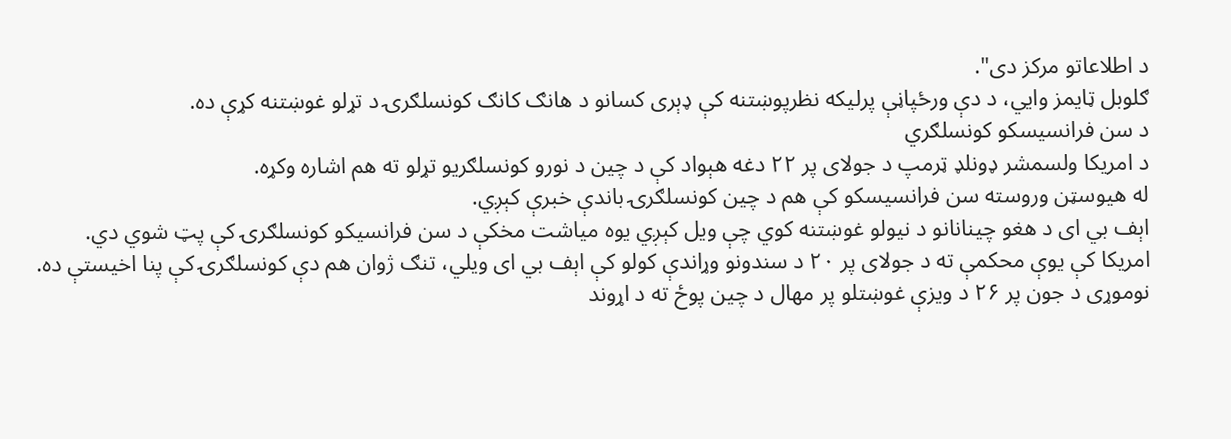د اطلاعاتو مرکز دی".
ګلوبل ټایمز وايي، د دې ورځپاڼې پرلیکه نظرپوښتنه کې ډېری کسانو د هانګ کانګ کونسلګرۍ د تړلو غوښتنه کړې ده.
د سن فرانسیسکو کونسلګري
د امریکا ولسمشر ډونلډ ټرمپ د جولای پر ۲۲ دغه هېواد کې د چین د نورو کونسلګریو تړلو ته هم اشاره وکړه.
له هیوسټن وروسته سن فرانسیسکو کې هم د چین کونسلګرۍ باندې خبرې کېږي.
اېف بي ای د هغو چینانانو د نیولو غوښتنه کوي چې ویل کېږي یوه میاشت مخکې د سن فرانسیکو کونسلګرۍ کې پټ شوي دي.
امریکا کې یوې محکمې ته د جولای پر ۲۰ د سندونو وړاندې کولو کې اېف بي ای ویلي، تنګ ژوان هم دې کونسلګرۍ کې پنا اخیستې ده.
نوموړی د جون پر ۲۶ د ویزې غوښتلو پر مهال د چین پوځ ته د اړوند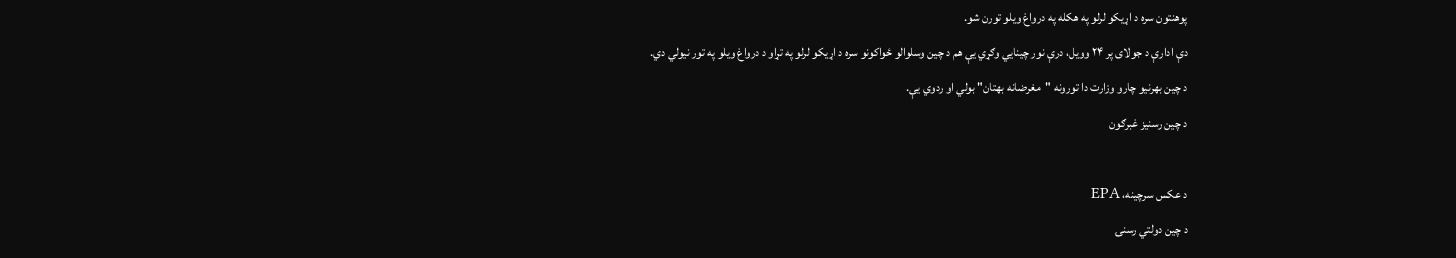پوهنتون سره د اړیکو لرلو په هکله په درواغ ویلو تورن شو.
دې ادارې د جولای پر ۲۴ وویل، درې نور چینايي وګړي یې هم د چین وسلوالو ځواکونو سره د اړیکو لرلو په تړاو د درواغ ویلو په تور نیولي دي.
د چین بهرنیو چارو وزارت دا تورونه "مغرضانه بهتان" بولي او ردوي یې.
د چین رسنیز غبرګون

د عکس سرچینه، EPA
د چین دولتي رسنۍ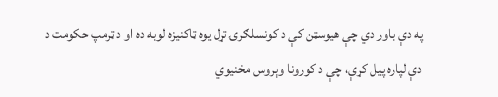په دې باور دي چې هیوسټن کې د کونسلګرۍ تړل یوه ټاکنیزه لوبه ده او د ټرمپ حکومت د دې لپاره پیل کړې، چې د کورونا وېروس مخنیوي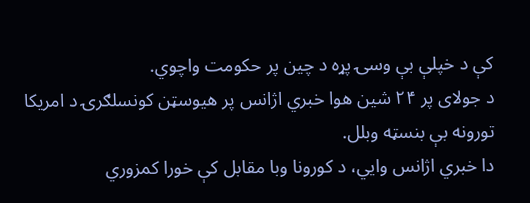کې د خپلې بې وسۍ پړه د چین پر حکومت واچوي.
د جولای پر ۲۴ شین هوا خبري اژانس پر هیوسټن کونسلګرۍ د امریکا تورونه بې بنسټه وبلل.
دا خبري اژانس وايي، د کورونا وبا مقابل کې خورا کمزوري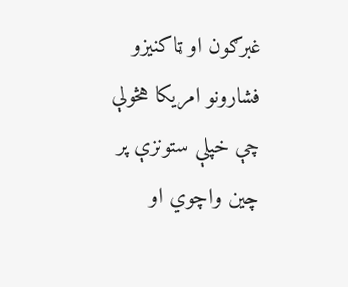غبرګون او ټاکنیزو فشارونو امریکا هڅولې چې خپلې ستونزې پر چین واچوي او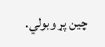چین پړ وبولي.